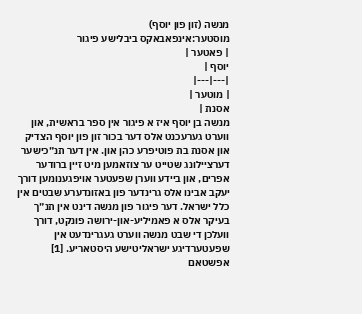מנשה (זון פון יוסף)
מוסטער:אינפאבאקס ביבלישע פיגור
| פאטער |
יוסף |
|---|---|
| מוטער |
אסנת |
מנשה בן יוסף איז א פיגור אין ספר בראשית, און ווערט גערעכנט אלס דער בכור זון פון יוסף הצדיק און אסנת בת פוטיפרע כהן און. אין דער תנ״כישער דערציילונג שטייט ער צוזאמען מיט זיין ברודער אפרים, און ביידע ווערן שפעטער אויפגענומען דורך יעקב אבינו אלס גרינדער פון באזונדערע שבטים אין כלל ישראל. דער פיגור פון מנשה דינט אין תנ״ך בעיקר אלס א פאמיליע-און-ירושה פונקט, דורך וועלכן די שבט מנשה ווערט געגרינדעט אין שפעטערדיגע ישראליטישע היסטאריע. [1]
אפשטאם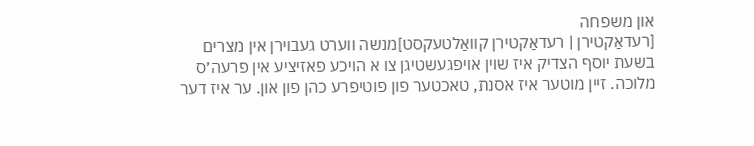און משפחה
[רעדאַקטירן | רעדאַקטירן קוואַלטעקסט]מנשה ווערט געבוירן אין מצרים בשעת יוסף הצדיק איז שוין אויפגעשטיגן צו א הויכע פאזיציע אין פרעה׳ס מלוכה. זיין מוטער איז אסנת, טאכטער פון פוטיפרע כהן פון און. ער איז דער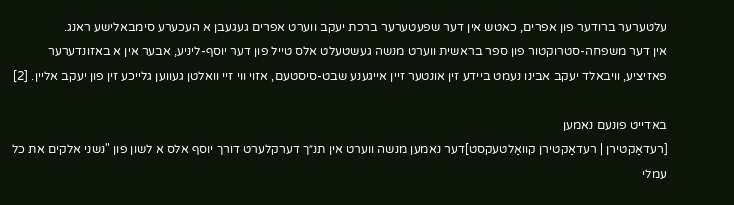עלטערער ברודער פון אפרים, כאטש אין דער שפעטערער ברכת יעקב ווערט אפרים געגעבן א העכערע סימבאלישע ראנג.
אין דער משפחה-סטרוקטור פון ספר בראשית ווערט מנשה געשטעלט אלס טייל פון דער יוסף-ליניע, אבער אין א באזונדערער פאזיציע, וויבאלד יעקב אבינו נעמט ביידע זין אונטער זיין אייגענע שבט-סיסטעם, אזוי ווי זיי וואלטן געווען גלייכע זין פון יעקב אליין. [2]

באדייט פונעם נאמען
[רעדאַקטירן | רעדאַקטירן קוואַלטעקסט]דער נאמען מנשה ווערט אין תנ״ך דערקלערט דורך יוסף אלס א לשון פון "נשני אלקים את כל עמלי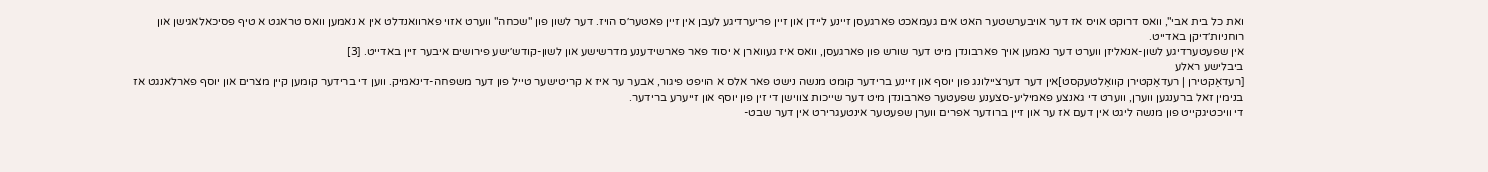ואת כל בית אבי", וואס דרוקט אויס אז דער אויבערשטער האט אים געמאכט פארגעסן זיינע ליידן און זיין פריערדיגע לעבן אין זיין פאטער׳ס הויז. דער לשון פון "שכחה" ווערט אזוי פארוואנדלט אין א נאמען וואס טראגט א טיף פסיכאלאגישן און רוחניות׳דיקן באדייט.
אין שפעטערדיגע לשון-אנאליזן ווערט דער נאמען אויך פארבונדן מיט דער שורש פון פארגעסן, וואס איז געווארן א יסוד פאר פארשידענע מדרשישע און לשון-קודש׳ישע פירושים איבער זיין באדייט. [3]
ביבלישע ראלע
[רעדאַקטירן | רעדאַקטירן קוואַלטעקסט]אין דער דערציילונג פון יוסף און זיינע ברידער קומט מנשה נישט פאר אלס א הויפט פיגור, אבער ער איז א קריטישער טייל פון דער משפּחה-דינאמיק. ווען די ברידער קומען קיין מצרים און יוסף פארלאנגט אז בנימין זאל ברענגען ווערן, ווערט די גאנצע פאמיליע-סצענע שפעטער פארבונדן מיט דער שייכות צווישן די זין פון יוסף און זייערע ברידער.
די וויכטיגקייט פון מנשה ליגט אין דעם אז ער און זיין ברודער אפרים ווערן שפעטער אינטעגרירט אין דער שבט-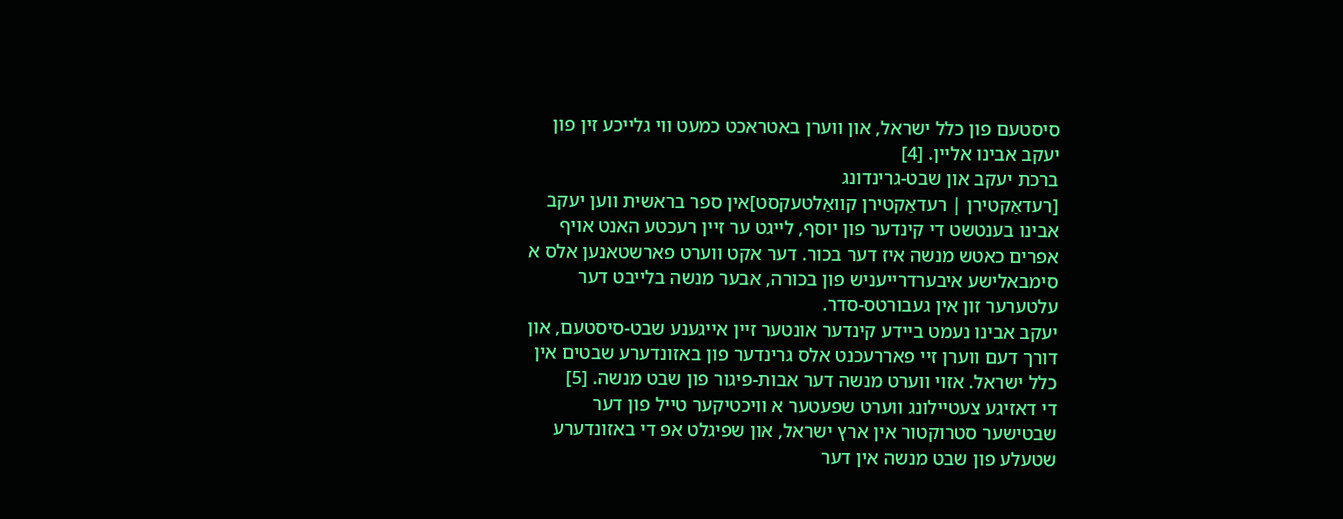סיסטעם פון כלל ישראל, און ווערן באטראכט כמעט ווי גלייכע זין פון יעקב אבינו אליין. [4]
ברכת יעקב און שבט-גרינדונג
[רעדאַקטירן | רעדאַקטירן קוואַלטעקסט]אין ספר בראשית ווען יעקב אבינו בענטשט די קינדער פון יוסף, לייגט ער זיין רעכטע האנט אויף אפרים כאטש מנשה איז דער בכור. דער אקט ווערט פארשטאנען אלס א סימבאלישע איבערדרייעניש פון בכורה, אבער מנשה בלייבט דער עלטערער זון אין געבורטס-סדר.
יעקב אבינו נעמט ביידע קינדער אונטער זיין אייגענע שבט-סיסטעם, און דורך דעם ווערן זיי פאררעכנט אלס גרינדער פון באזונדערע שבטים אין כלל ישראל. אזוי ווערט מנשה דער אבות-פיגור פון שבט מנשה. [5]
די דאזיגע צעטיילונג ווערט שפעטער א וויכטיקער טייל פון דער שבטישער סטרוקטור אין ארץ ישראל, און שפיגלט אפ די באזונדערע שטעלע פון שבט מנשה אין דער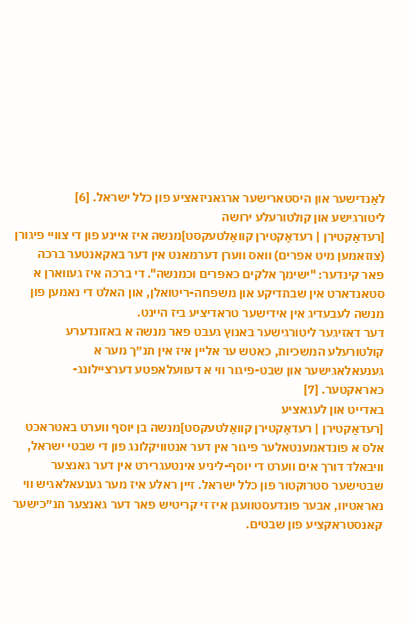לאַנדישער און היסטארישער ארגאניזאציע פון כלל ישראל. [6]
ליטורגישע און קולטורעלע ירושה
[רעדאַקטירן | רעדאַקטירן קוואַלטעקסט]מנשה איז איינע פון די צוויי פיגורן (צוזאמען מיט אפרים) וואס ווערן דערמאנט אין דער באקאנטער ברכה פאר קינדער: "ישימך אלקים כאפרים וכמנשה". די ברכה איז געווארן א סטאנדארט אין שבתדיקע און משפחה-ריטואלן, און האלט די נאמען פון מנשה לעבעדיג אין אידישער טראדיציע ביז היינט.
דער דאזיגער ליטורגישער באנוץ געבט פאר מנשה א באזונדערע קולטורעלע המשכיות, כאטש ער אליין איז אין תנ״ך מער א גענעאלאגישער און שבט-פיגור ווי א דעוועלאפטע דערציילונג-כאראקטער. [7]
באדייט און לעגאציע
[רעדאַקטירן | רעדאַקטירן קוואַלטעקסט]מנשה בן יוסף ווערט באטראכט אלס א פונדאמענטאלער פיגור אין דער אנטוויקלונג פון די שבטי ישראל, וויבאלד דורך אים ווערט די יוסף-ליניע אינטעגרירט אין דער גאנצער שבטישער סטרוקטור פון כלל ישראל. זיין ראלע איז מער גענעאלאגיש ווי נאראטיוו, אבער פונדעסטוועגן איז זי קריטיש פאר דער גאנצער תנ״כישער קאנסטראקציע פון שבטים.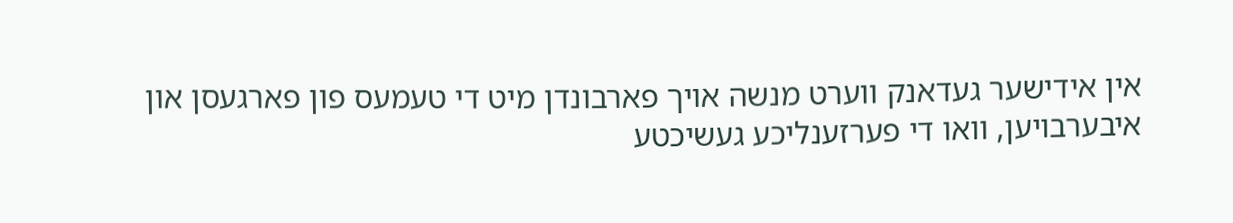אין אידישער געדאנק ווערט מנשה אויך פארבונדן מיט די טעמעס פון פארגעסן און איבערבויען, וואו די פערזענליכע געשיכטע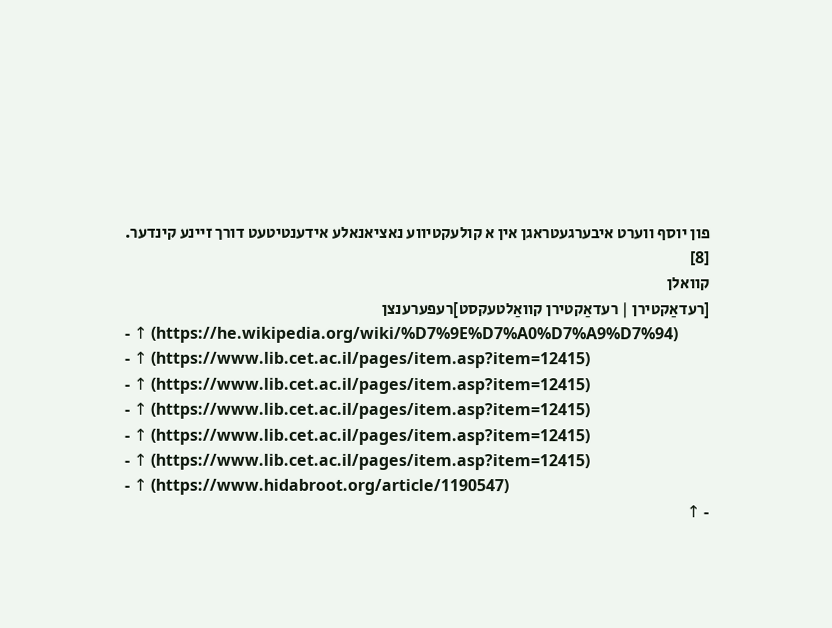פון יוסף ווערט איבערגעטראגן אין א קולעקטיווע נאציאנאלע אידענטיטעט דורך זיינע קינדער. [8]
קוואלן
[רעדאַקטירן | רעדאַקטירן קוואַלטעקסט]רעפערענצן
- ↑ (https://he.wikipedia.org/wiki/%D7%9E%D7%A0%D7%A9%D7%94)
- ↑ (https://www.lib.cet.ac.il/pages/item.asp?item=12415)
- ↑ (https://www.lib.cet.ac.il/pages/item.asp?item=12415)
- ↑ (https://www.lib.cet.ac.il/pages/item.asp?item=12415)
- ↑ (https://www.lib.cet.ac.il/pages/item.asp?item=12415)
- ↑ (https://www.lib.cet.ac.il/pages/item.asp?item=12415)
- ↑ (https://www.hidabroot.org/article/1190547)
- ↑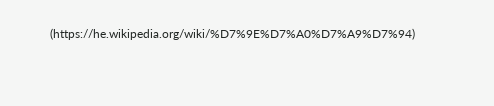(https://he.wikipedia.org/wiki/%D7%9E%D7%A0%D7%A9%D7%94)